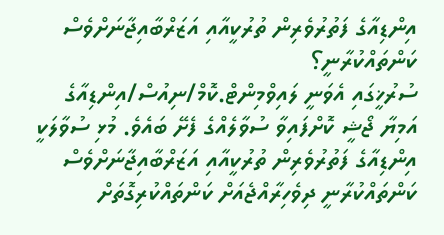އިންޑިއާގެ ފަތުރުވެރިން ތުރުކީއާއި އަޒަރްބާއިޖާނަށްވެސް ކަންތައްކުރާނީ؟
ސުރުޚީގައި އެވަނީ ލައިވްމިންޓް.ކޮމް/ނިއުސް/އިންޑިއާގެ އަމިޔާ ޖޯޝީ ކޮށްފައިވާ ސުވާލެއްގެ ފެށޭ ބައެވެ. މުޅި ސުވާލަކީ އިންޑިއާގެ ފަތުރުވެރިން ތުރުކީއާއި އަޒަރްބާއިޖާނަށްވެސް ކަންތައްކުރާނީ ދިވެހިރާއްޖެއަށް ކަންތައްކުރިގޮތަށް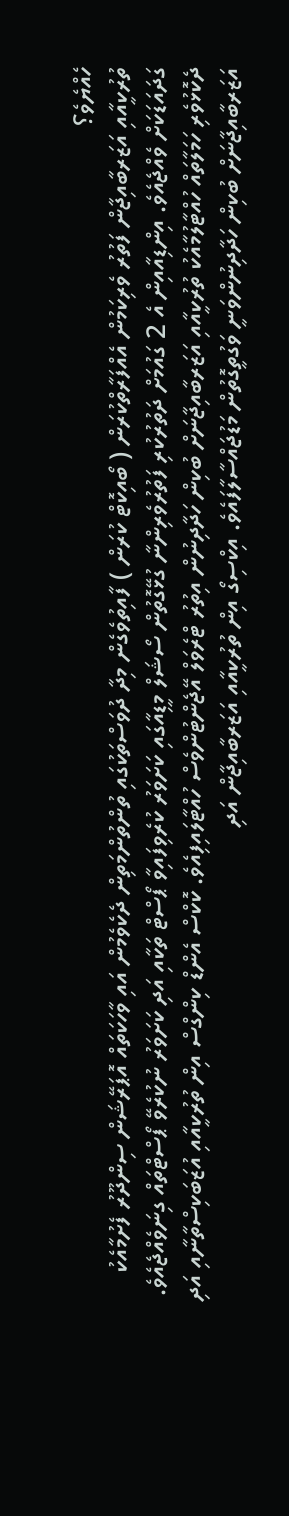ހެއްޔެވެ؟
ތުރުކީއާއި އަޒަރބާއިޖާން ފަތުރު ވެރިކަމުން އެއްފަރާތްކުރަން ( ބޯއިކޮޓް ކުރަން ) ފާއިތުވެގެން މިދާ ދުވަސްތަކުގައި ތުންތުންމަތިން ދެކެވެމުން އައި ވާހަކަތައް އޮޕަރޭޝަން ސިންދޫރު ފެށުމާއެކު ގަދައަޑަކަށް ވެއްޖެއެވެ. އިންޑިއާއިން އެ 2 ގައުމަށް ދަތުރުކުރި ފަތުރުވެރިންނާ ގުޅޭގޮތުން ސޯޝަލް މީޑިއާގައި ކަށަވަރު ކުރެވިފައިވާ ޕޯސްޓް ތަކާއި އަދި ކަށަވަރު ނުކުރެވޭ ޕޯސްޓްތައް ގިނަވެއްޖެއެވެ.
ދެކޮޅުވެރި ހަމަލާތައް ހުއްޓާލުމާއެކު ތުރުކީއާއި އަޒަރބާއިޖާނަށް ބުކިން ހަދާދިނުން އިތުރު ޓްރެވަލް އޭޖެންޓުންވެސް ހުއްޓާލައިފިއެވެ. ކޮކްސް އެންޑް ކިންގްސް އިން ތުރުކީއާއި އުޒަބަކިސްތާނާއި އަދި އަޒަރބާއިޖާނަށް ބުކިން ހަދާދިނުންވަނީ ވަގުތީގޮތުން މަޑުޖައްސާލާފައެވެ. އިކްސިގޯ އިން ތުރުކީއާއި އަޒަރބާއިޖާން އަދި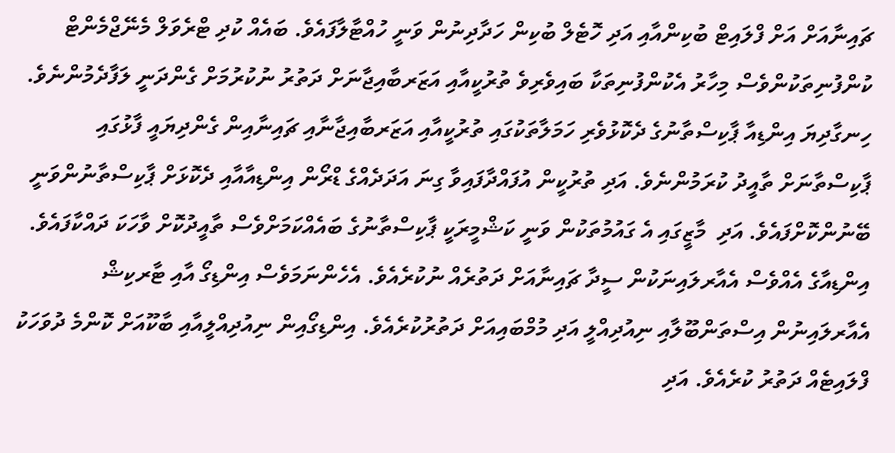ޗައިނާއަށް އަށް ފްލައިޓް ބުކިންއާއި އަދި ހޮޓެލް ބުކިން ހަދާދިނުން ވަނީ ހުއްޓާލާފައެވެ. ބައެއް ކުދި ޓްރެވަލް މެނޭޖްމެންޓް ކުންފުނިތަކުންވެސް މިހާރު އެކުންފުނިތަކާ ބައިވެރިވެ ތުރުކީއާއި އަޒަރބާއިޖާނަށް ދަތުރު ނުކުރުމަށް ގެންދަނީ ލަފާދެމުންނެވެ.
ހިނގާދިޔަ އިންޑިއާ ޕާކިސްތާނުގެ ދެކޮޅުވެރި ހަމަލާތަކުގައި ތުރުކީއާއި އަޒަރބާއިޖާނާއި ޗައިނާއިން ގެންދިޔައީ ފާޅުގައި ޕާކިސްތާނަށް ތާއީދު ކުރަމުންނެވެ. އަދި ތުރުކީން އުފައްދާފައިވާ ގިނަ އަދަދެއްގެ ޑްރޯން އިންޑިއާއާއި ދެކޮޅަށް ޕާކިސްތާނުންވަނީ ބޭނުންކޮށްފައެވެ. އަދި  މާޒީގައި އެ ގައުމުތަކުން ވަނީ ކަޝްމީރަކީ ޕާކިސްތާނުގެ ބައެއްކަމަށްވެސް ތާއީދުކޮށް ވާހަކަ ދައްކާފައެވެ.
އިންޑިއާގެ އެއްވެސް އެއާރލައިނަކުން ސީދާ ޗައިނާއަށް ދަތުރެއް ނުކުރެއެވެ. އެހެންނަމަވެސް އިންޑިގޯ އާއި ޓާރކިޝް އެއާރލައިނުން އިސްތަންބޫލާއި ނިއުދިއްލީ އަދި މުމްބައިއަށް ދަތުރުކުރެއެވެ. އިންޑިގޯއިން ނިއުދިއްލީއާއި ބާކޫއަށް ކޮންމެ ދުވަހަކު ފްލައިޓެއް ދަތުރު ކުރެއެވެ. އަދި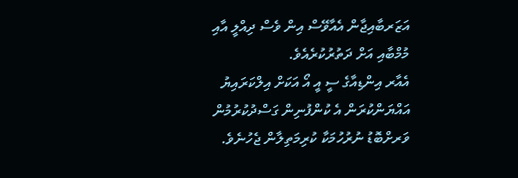އަޒަރބާއިޖާން އެއާވޭސް އިން ވެސް ދިއްލީ އާއި މުމްބާއި އަށް ދަތުރުކުރެއެވެ.
އެއާރ އިންޑިއާގެ ސީ އީ އޯ އަކަށް އިލްކަރައިޔު އައްޔަންކުރަން އެ ކުންފުނިން ގަސްދުކުރުމުން ވަރށްބޮޑު ނުރުހުމަކާ ކުރިމަތިލާން ޖެހުނެވެ.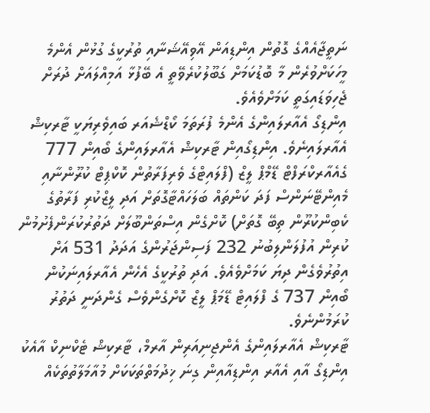ނަތީޖާއެއްގެ ގޮތުން އިންޑިއަން އޭވިއޭޝަނާއި ތުރުކީގެ ގުޅުން އެންމެ މީހަކަށްވުރެން މާ ބޮޑުކަމަށް ގަބޫލުކުރެވޭތީ އެ ބޭފުޅާ އަމިއްލައަށް ދުރަށް ޖެހިވަޑައިގަތީ ކަމަށްވެއެވެ.
އިންޑިގޯ އެއާރލައިންގެ އެންމެ ފުރަތަމަ ކޯޑްޝެއަރ ބައިވެރިޔަކީ ޓާރކިޝް އެއާރލައިނެވެ. އިންޑިގޯއިން ޓާރކިޝް އެއާރލައިންގެ ބޯއިން 777 ގެއެއާރކްރަފްޓް ޑޭމްޕް ލީޒް (ފްލައިޓްގެ ވެރިފަރާތުން ކޮކްޕިޓް ކުރޫންނާއި މެއިންޓޭނަންސް ފަދަ ކަންތައް ބަލަހައްޓާގޮތަށް އަދި ލީޒްކުރި ފަރާތުގެ ކެބިންކުރޫން ތިބޭ ގޮތަށް) ކޮށްގެން އިސްތަންބޫލަށް ދަތުރުކުރަންފެށުމުން ކުރިން އުފުލަންލިބުނު 232 ފަސިންޖަރުންގެ އަދަދު 531 އަށް އިތުރުވެގެން ދިޔަ ކަމަށްވެއެވެ. އަދި ތުރުކީގެ އެހެން އެއާރލައިނަކުން ބޯއިން 737 ގެ ފްލައިޓް ޑޭމަޕް ލީޒް ކޮށްގެންވެސް ގެންދަނީ ދަތުރު ކުރަމުންނެވެ.
ޓާރކިޝް އެއާރލައިންގެ އެންޖިނިއަރިން އާރމް، ޓާރކިޝް ޓެކްނިކް އާއެކު އިންޑިގޯ އާއި އެއާރ އިންޑިއާއިން ގިނަ ޚިދުމަތްތަކަކަށް މުއާމަލާތުތަކެއް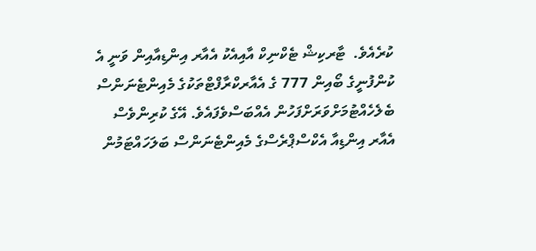ކުރެއެވެ.  ޓާރކިޝް ޓެކްނިކް އާއިއެކު އެއާރ އިންޑިއާއިން ވަނީ އެ ކުންފުނީގެ ބޯއިން 777 ގެ އެއާރކްރާފްޓްތަކުގެ މެއިންޓެނަންސް ބެލެހެއްޓުމަށްވަރަށްފަހުން އެއްބަސްވެފައެވެ. އޭގެ ކުރިންވެސް އެއާރ އިންޑިއާ އެކްސްޕްރެސްގެ މެއިންޓެނަންސް ބަލަހައްޓަމުން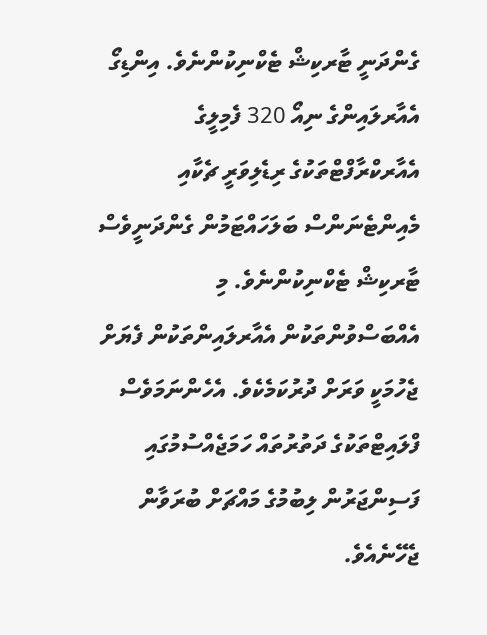ގެންދަނީ ޓާރކިޝް ޓެކްނިކުންނެވެ. އިންޑިގޯ އެއާރލައިންގެ ނިއޯ 320 ފެމިލީގެ އެއާރކްރާފްޓްތަކުގެ ރިޑެލިވަރީ ޗެކާއި މެއިންޓެނަންސް ބަލަހައްޓަމުން ގެންދަނީވެސް ޓާރކިޝް ޓެކްނިކުންނެވެ. މި އެއްބަސްވުންތަކުން އެއާރލައިންތަކުން ފެޔަށް ޖެހުމަކީ ވަރަށް ދުރުކަމެކެވެ. އެހެންނަމަވެސް ފްލައިޓްތަކުގެ ދަތުރުތައް ހަމަޖެއްސުމުގައި ފަސިންޖަރުން ލިބުމުގެ މައްޗަށް ބުރަވާން ޖެހޭނެއެވެ.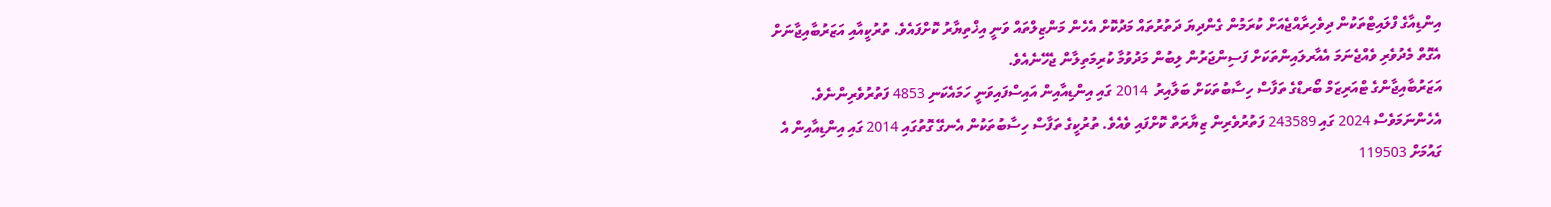އިންޑިއާގެ ފްލައިޓްތަކުން ދިވެހިރާއްޖެއަށް ކުރަމުން ގެންދިޔަ ދަތުރުތައް މަދުކޮށް އެހެން މަންޒިލްތައް ވަނީ އިޚްތިޔާރު ކޮށްފައެވެ. ތުރުކީއާއި އަޒަރުބާއިޖާނަށް އެގޮތް މެދުވެރި ވެއްޖެނަމަ އެއާރލައިންތަކަށް ފަސިންޖަރުން ލިބުން މަދުވުމާ ކުރިމަތިލާން ޖެހޭނެއެވެ.
އަޒަރުބާއިޖާންގެ ޓްއަރިޒަމް ބޯރޑްގެ ތަފާސް ހިސާބުތަކަށް ބަލާއިރު  2014 ގައި އިންޑިއާއިން އައިސްފައިވަނީ ހަމައެކަނި 4853 ފަތުރުވެރިންނެވެ. އެހެންނަމަވެސް 2024 ގައި 243589 ފަތުރުވެރިން ޒިޔާރަތް ކޮށްފައި ވެއެވެ. ތުރުކީގެ ތަފާސް ހިސާބުތަކުން އެނގޭ ގޮތުގައި 2014 ގައި އިންޑިއާއިން އެ ގައުމަށް 119503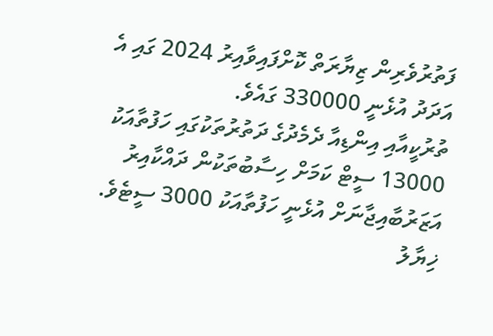ފަތުރުވެރިން ޒިޔާރަތް ކޮށްފައިވާއިރު 2024 ގައި އެ އަދަދު އުޅެނީ 330000 ގައެވެ.
ތުރުކީއާއި އިންޑިއާ ދެމެދުގެ ދަތުރުތަކުގައި ހަފުތާއަކު 13000 ސީޓް ކަމަށް ހިސާބުތަކުން ދައްކާއިރު އަޒަރުބާއިޖާނަށް އުޅެނީ ހަފުތާއަކު 3000 ސީޓެވެ.
ޚިޔާލު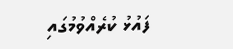ފައުޅު ކުރެއްވުމުގައި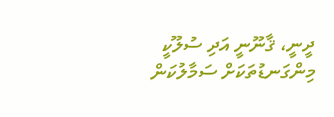ދީނީ، ޤާނޫނީ އަދި ސުލޫކީ މިންގަނޑުތަކަށް ސަމާލުކަން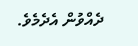ދެއްވުން އެދެމެވެ.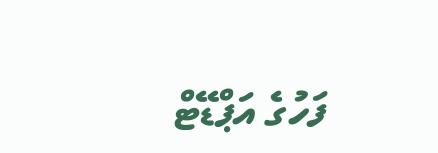ފަހުގެ އަޕްޑޭޓް